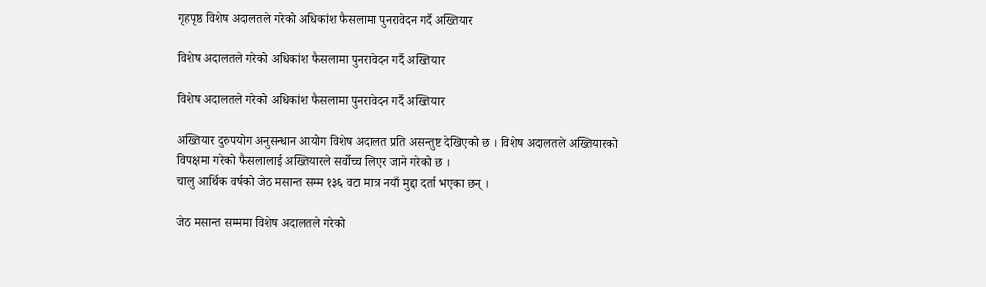गृहपृष्ठ विशेष अदालतले गरेको अधिकांश फैसलामा पुनरावेदन गर्दै अख्तियार

विशेष अदालतले गरेको अधिकांश फैसलामा पुनरावेदन गर्दै अख्तियार

विशेष अदालतले गरेको अधिकांश फैसलामा पुनरावेदन गर्दै अख्तियार

अख्तियार दुरुपयोग अनुसन्धान आयोग विशेष अदालत प्रति असन्तुष्ट देखिएको छ । विशेष अदालतले अख्तियारको विपक्षमा गरेको फैसलालाई अख्तियारले सर्वोच्च लिएर जाने गरेको छ ।
चालु आर्थिक वर्षको जेठ मसान्त सम्म १३६ वटा मात्र नयाँ मुद्दा दर्ता भएका छन् ।

जेठ मसान्त सम्ममा विशेष अदालतले गरेको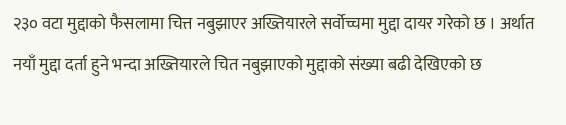२३० वटा मुद्दाको फैसलामा चित्त नबुझाएर अख्तियारले सर्वोच्चमा मुद्दा दायर गरेको छ । अर्थात नयाँ मुद्दा दर्ता हुने भन्दा अख्तियारले चित नबुझाएको मुद्दाको संख्या बढी देखिएको छ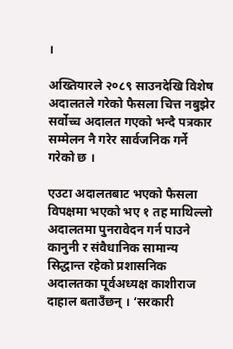।

अख्तियारले २०८९ साउनदेखि विशेष अदालतले गरेको फैसला चित्त नबुझेर सर्वोच्च अदालत गएको भन्दै पत्रकार सम्मेलन नै गरेर सार्वजनिक गर्ने गरेको छ ।

एउटा अदालतबाट भएको फैसला विपक्षमा भएको भए १ तह माथिल्लो अदालतमा पुनरावेदन गर्न पाउने कानुनी र संवैधानिक सामान्य सिद्धान्त रहेको प्रशासनिक अदालतका पूर्वअध्यक्ष काशीराज दाहाल बताउँछन् । ‘सरकारी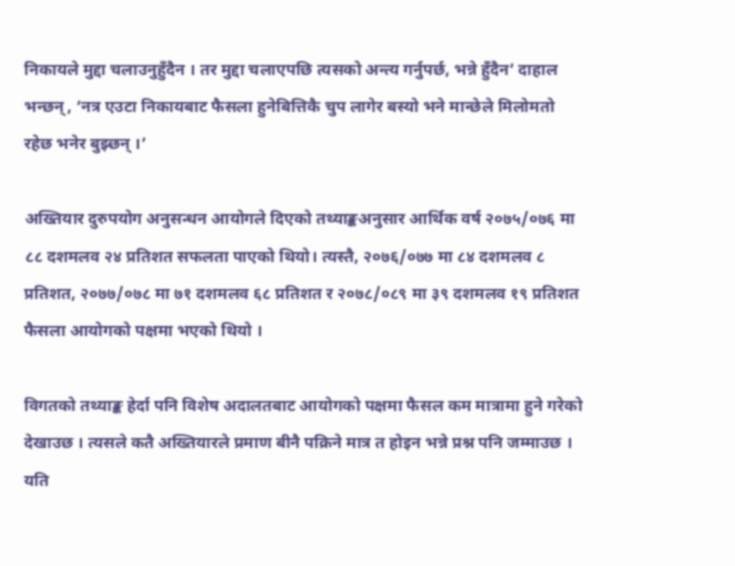निकायले मुद्दा चलाउनुहुँदैन । तर मुद्दा चलाएपछि त्यसको अन्त्य गर्नुपर्छ, भन्ने हुँदैन’ दाहाल भन्छन्, ‘नत्र एउटा निकायबाट फैसला हुनेबित्तिकै चुप लागेर बस्यो भने मान्छेले मिलोमतो रहेछ भनेर बुझ्छन् ।’

अख्तियार दुरुपयोग अनुसन्धन आयोगले दिएको तथ्याङ्कअनुसार आर्थिक वर्ष २०७५/०७६ मा ८८ दशमलव २४ प्रतिशत सफलता पाएको थियो। त्यस्तै, २०७६/०७७ मा ८४ दशमलव ८ प्रतिशत, २०७७/०७८ मा ७१ दशमलव ६८ प्रतिशत र २०७८/०८९ मा ३९ दशमलव १९ प्रतिशत फैसला आयोगको पक्षमा भएको थियो ।

विगतको तथ्याङ्क हेर्दा पनि विशेष अदालतबाट आयोगको पक्षमा फैसल कम मात्रामा हुने गरेको देखाउछ । त्यसले कतै अख्तियारले प्रमाण बीनै पक्रिने मात्र त होइन भन्ने प्रश्न पनि जम्माउछ ।
यति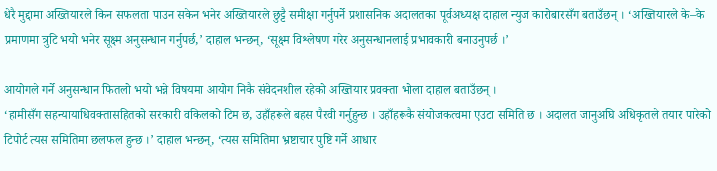धेरै मुद्दामा अख्तियारले किन सफलता पाउन सकेन भनेर अख्तियारले छुट्टै समीक्षा गर्नुपर्ने प्रशासनिक अदालतका पूर्वअध्यक्ष दाहाल न्युज कारोबारसँग बताउँछन् । ‘अख्तियारले के–के प्रमाणमा त्रुटि भयो भनेर सूक्ष्म अनुसन्धान गर्नुपर्छ,’ दाहाल भन्छन्, ‘सूक्ष्म विश्लेषण गरेर अनुसन्धानलाई प्रभावकारी बनाउनुपर्छ ।’

आयोगले गर्ने अनुसन्धान फितलो भयो भन्ने विषयमा आयोग निकै संवेदनशील रहेको अख्तियार प्रवक्ता भोला दाहाल बताउँछन् ।
‘हामीसँग सहन्यायाधिवक्तासहितको सरकारी वकिलको टिम छ, उहाँहरूले बहस पैरवी गर्नुहुन्छ । उहाँहरूकै संयोजकत्वमा एउटा समिति छ । अदालत जानुअघि अधिकृतले तयार पारेको टिपोर्ट त्यस समितिमा छलफल हुन्छ ।’ दाहाल भन्छन्, ‘त्यस समितिमा भ्रष्टाचार पुष्टि गर्ने आधार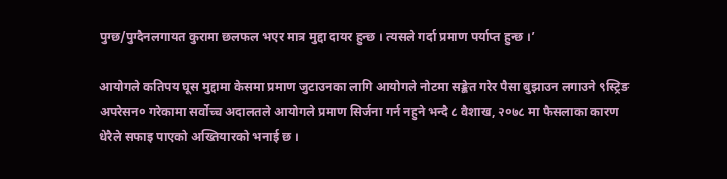पुग्छ/पुग्दैनलगायत कुरामा छलफल भएर मात्र मुद्दा दायर हुन्छ । त्यसले गर्दा प्रमाण पर्याप्त हुन्छ ।’

आयोगले कतिपय घूस मुद्दामा केसमा प्रमाण जुटाउनका लागि आयोगले नोटमा सङ्केत गरेर पैसा बुझाउन लगाउने ९स्ट्रिङ अपरेसन० गरेकामा सर्वोच्च अदालतले आयोगले प्रमाण सिर्जना गर्न नहुने भन्दै ८ वैशाख, २०७८ मा फैसलाका कारण धेरैले सफाइ पाएको अख्तियारको भनाई छ ।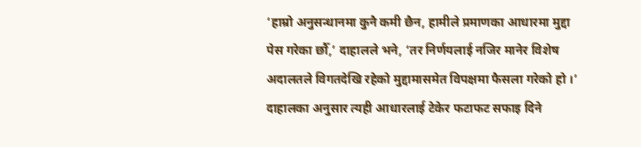‘हाम्रो अनुसन्धानमा कुनै कमी छैन, हामीले प्रमाणका आधारमा मुद्दा पेस गरेका छौँ,’ दाहालले भने, ‘तर निर्णयलाई नजिर मानेर विशेष अदालतले विगतदेखि रहेको मुद्दामासमेत विपक्षमा फैसला गरेको हो ।’ दाहालका अनुसार त्यही आधारलाई टेकेर फटाफट सफाइ दिने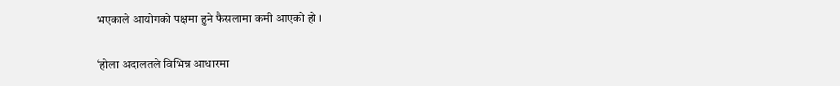भएकाले आयोगको पक्षमा हुने फैसलामा कमी आएको हो ।

‘होला अदालतले विभिन्न आधारमा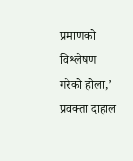प्रमाणको विश्लेषण गरेको होला,’ प्रवक्ता दाहाल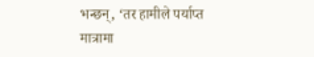भन्छन्, ‘तर हामीले पर्याप्त मात्रामा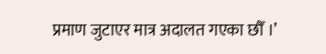प्रमाण जुटाएर मात्र अदालत गएका छौँ ।’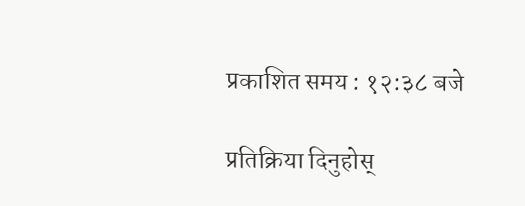प्रकाशित समय : १२:३८ बजे

प्रतिक्रिया दिनुहोस्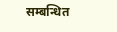सम्बन्धित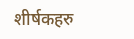शीर्षकहरु